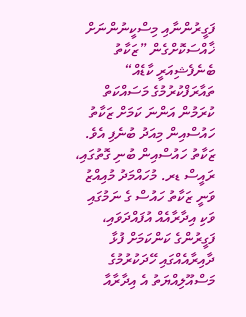ފަގީރުންނާއި މިސްކީނުންނަށް ޚާއްސަކޮށްގެން ”ޒަކާތު ބެނެފެޝިއަރީ ކާޑެއް“ ތައާރަފްކުރުމުގެ މަސައްކަތް ކުރަމުން އަންނަ ކަމަށް ޒަކާތު ހައުސްއިން މިއަދު ބުނެފި އެވެ.
ޒަކާތު ހައުސްއިން ބުނި ގޮތުގައި، ރައީސް ޑރ. މުހައްމަދު މުއިއްޒު ވަނީ ޒަކާތު ހައުސް ގެ ނަމުގައި ވަކި އިދާރާއެއް އުފައްދަވައި، ފަގީރުންގެ ކަންކަމަށް ފުޅާ ދާއިރާއެއްގައި ހޭދަކުރުމުގެ މަސްއޫލިއްޔަތު އެ އިދާރާއާ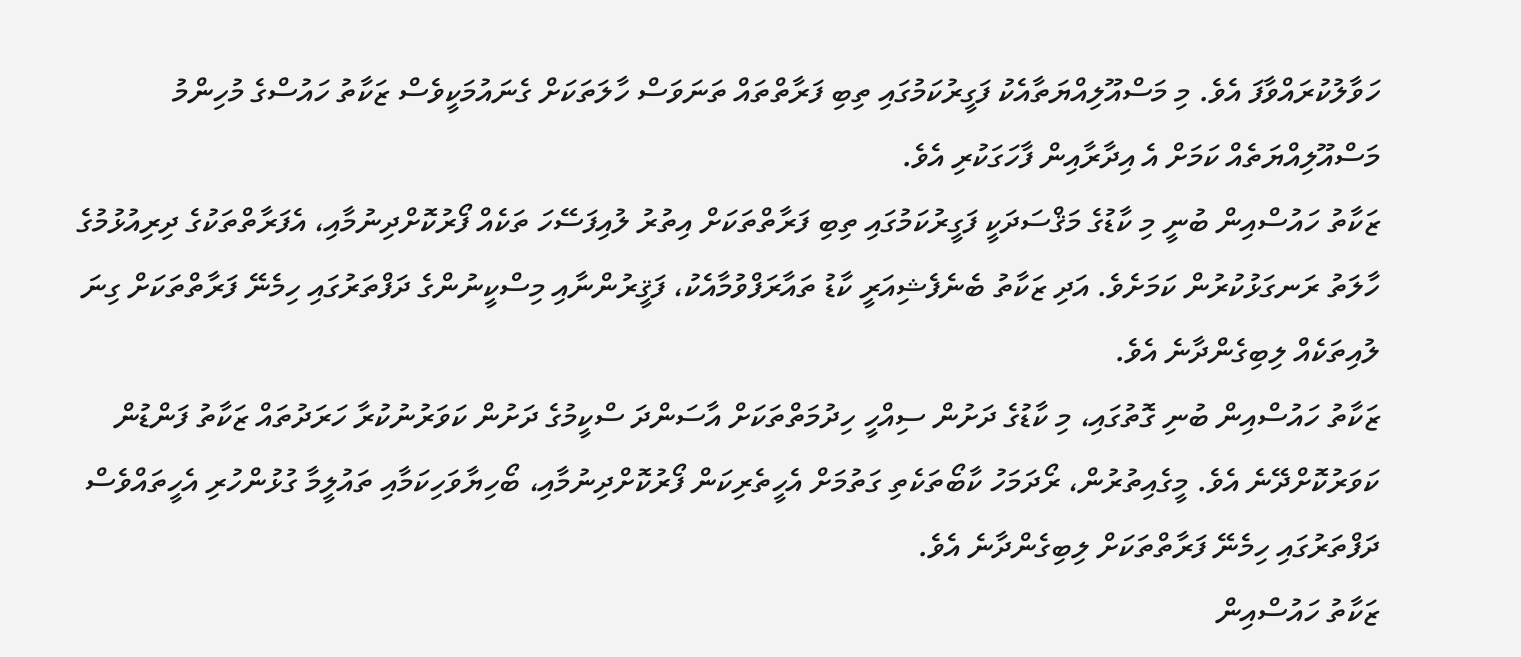ހަވާލުކުރައްވާފަ އެވެ. މި މަސްއޫލިއްޔަތާއެކު ފަގީރުކަމުގައި ތިބި ފަރާތްތައް ތަނަވަސް ހާލަތަކަށް ގެނައުމަކީވެސް ޒަކާތު ހައުސްގެ މުހިންމު މަސްއޫލިއްޔަތެއް ކަމަށް އެ އިދާރާއިން ފާހަގަކުރި އެވެ.
ޒަކާތު ހައުސްއިން ބުނީ މި ކާޑުގެ މަޤްސަދަކީ ފަގީރުކަމުގައި ތިބި ފަރާތްތަކަށް އިތުރު ލުއިފަސޭހަ ތަކެއް ފޯރުކޮށްދިނުމާއި، އެފަރާތްތަކުގެ ދިރިއުޅުމުގެ ހާލަތު ރަނގަޅުކުރުން ކަމަށެވެ. އަދި ޒަކާތު ބެނެފެޝިއަރީ ކާޑު ތައާރަފްވުމާއެކު، ފަޤީރުންނާއި މިސްކީނުންގެ ދަފްތަރުގައި ހިމެނޭ ފަރާތްތަކަށް ގިނަ ލުއިތަކެއް ލިބިގެންދާނެ އެވެ.
ޒަކާތު ހައުސްއިން ބުނި ގޮތުގައި، މި ކާޑުގެ ދަށުން ސިއްހީ ހިދުމަތްތަކަށް އާސަންދަ ސްކީމުގެ ދަށުން ކަވަރުނުކުރާ ހަރަދުތައް ޒަކާތު ފަންޑުން ކަވަރުކޮށްދޭނެ އެވެ. މީގެއިތުރުން، ރޯދަމަހު ކާބޯތަކެތި ގަތުމަށް އެހީތެރިކަން ފޯރުކޮށްދިނުމާއި، ބޯހިޔާވަހިކަމާއި ތައުލީމާ ގުޅުންހުރި އެހީތައްވެސް ދަފްތަރުގައި ހިމެނޭ ފަރާތްތަކަށް ލިބިގެންދާނެ އެވެ.
ޒަކާތު ހައުސްއިން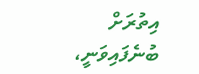އިތުރަށް ބުނެފައިވަނީ،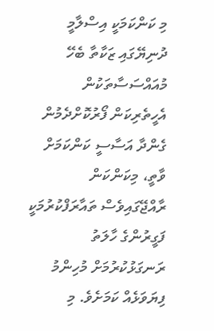މި ކަންކަމަކީ އިސްލާމީ ދުނިޔޭގައި ޒަކާތާ ބެހޭ މުއައްސަސާތަކުން އެހީތެރިކަން ފޯރުކޮށްދެމުން ގެންދާ އަސާސީ ކަންކަމަށް ވާތީ، މިކަންކަން ރާއްޖޭގައިވެސް ތައާރަފްކުރުމަކީ ފަގީރުންގެ ހާލަތު ރަނގަޅުކުރުމަށް މުހިންމު ފިޔަވަޅެއް ކަމަށެވެ. މި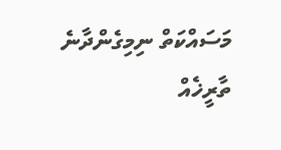މަސައްކަތް ނިމިގެންދާނެ ތާރީޚެއް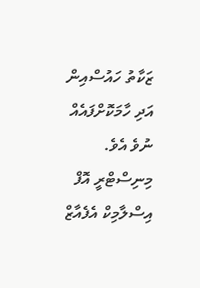ޒަކާތު ހައުސްއިން އަދި ހާމަކޮށްފައެއް ނުވެ އެވެ.
މިނިސްޓްރީ އޮފް އިސްލާމިކް އެފެއާޒް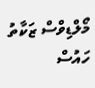މޯލްޑިވްސް ޒަކާތު ހައުސް